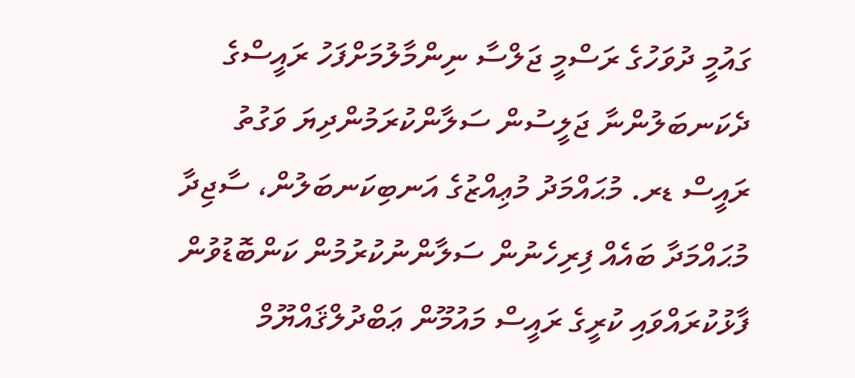ގައުމީ ދުވަހުގެ ރަސްމީ ޖަލްސާ ނިންމާލުމަށްފަހު ރައީސްގެ ދެކަނބަލުންނާ ޖަލީސުން ސަލާންކުރަމުންދިޔަ ވަގުތު ރައީސް ޑރ. މުޙައްމަދު މުޢިއްޒުގެ އަނބިކަނބަލުން، ސާޖިދާ މުޙައްމަދާ ބައެއް ފިރިހެނުން ސަލާންނުކުރުމުން ކަންބޮޑުވުން ފާޅުކުރައްވައި ކުރީގެ ރައީސް މައުމޫން ޢަބްދުލްޤައްޔޫމް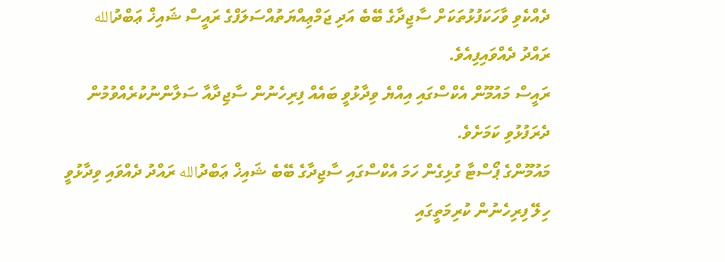ދެއްކެވި ވާހަކަފުޅުތަކަށް ސާޖިދާގެ ބޭބެ އަދި ޖަމްޢިއްޔަތުއްސަލަފްގެ ރައީސް ޝައިޚް ޢަބްދުالله ރައްދު ދެއްވައިފިއެވެ.
ރައީސް މައުމޫން އެކްސްގައި އިއްޔެ ވިދާޅުވީ ބައެއް ފިރިހެނުން ސާޖިދާއާ ސަލާންނުކުރެއްވުމުން ދެރަފުޅުވި ކަމަށެވެ.
މައުމޫންގެ ޕޯސްޓާ ގުޅިގެން ހަމަ އެކްސްގައި ސާޖިދާގެ ބޭބެ ޝައިޚް ޢަބްދުالله ރައްދު ދެއްވައި ވިދާޅުވީ ހިލޭ ފިރިހެނުން ކުރިމަތީގައި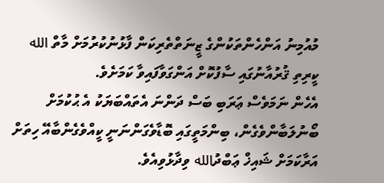މުއުމިނު އަންހެންތަކުންގެ ޒީނަތްތެރިކަން ފާޅުނުކުރުމަށް މާތް الله ކީރިތި ޤުރުއާނުގައި ސާފުކޮށް އަންގަވާފައިވާ ކަމަށެވެ.
އެހެން ނަމަވެސް ޢަރަބި ބަސް ދަންނަ އެތައްބަޔަކު އެ ޙުކުމަށް ބޯނުލަބާންވެގެން، ބިންމަތީގައި ބޮޑާވެގަންނަނީ ކީއްވެގެންބާއޭ ހިތަށް އަރާކަމަށް ޝައިޚް ޢަބްދުالله ވިދާޅުވިއެވެ.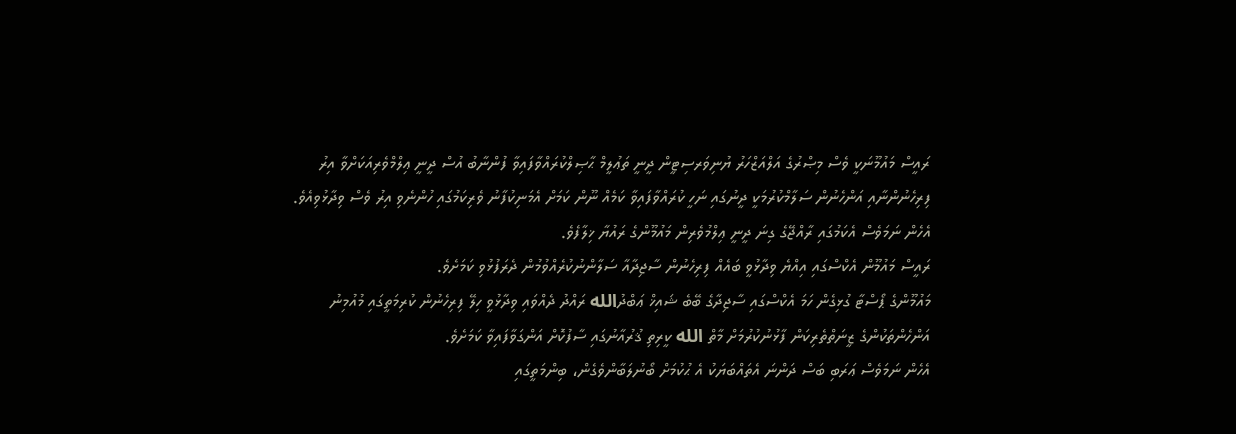ރައީސް މައުމޫނަކީ ވެސް މިޞްރުގެ އަލްއަޒްހަރު ޔުނިވަރސިޓީން ދީނީ ތަޢުލީމް ޙާޞިލްކުރައްވާފައިވާ ފުންނާބު އުސް ދީނީ ޢިލްމްވެރިއަކަށްވާ އިރު ފިރިހެނުންނާއި އަންހެނުން ސަލާމްކުރުމަކީ ދީނުގައި ނަހީ ކުރައްވާފައިވާ ކަމެއް ނޫން ކަމަށް އެމަނިކުފާނު ވެރިކަމުގައި ހުންނެވި އިރު ވެސް ވިދާޅުވިއެވެ.
އެހެން ނަމަވެސް އެކަމުގައި ރާއްޖޭގެ ގިނަ ދީނީ ޢިލްމުވެރިން މައުމޫންގެ ރައުޔާ ޚިލާފެވެ.
ރައީސް މައުމޫން އެކްސްގައި އިއްޔެ ވިދާޅުވީ ބައެއް ފިރިހެނުން ސާޖިދާއާ ސަލާންނުކުރެއްވުމުން ދެރަފުޅުވި ކަމަށެވެ.
މައުމޫންގެ ޕޯސްޓާ ގުޅިގެން ހަމަ އެކްސްގައި ސާޖިދާގެ ބޭބެ ޝައިޚް ޢަބްދުالله ރައްދު ދެއްވައި ވިދާޅުވީ ހިލޭ ފިރިހެނުން ކުރިމަތީގައި މުއުމިނު އަންހެންތަކުންގެ ޒީނަތްތެރިކަން ފާޅުނުކުރުމަށް މާތް الله ކީރިތި ޤުރުއާނުގައި ސާފުކޮށް އަންގަވާފައިވާ ކަމަށެވެ.
އެހެން ނަމަވެސް ޢަރަބި ބަސް ދަންނަ އެތައްބަޔަކު އެ ޙުކުމަށް ބޯނުލަބާންވެގެން، ބިންމަތީގައި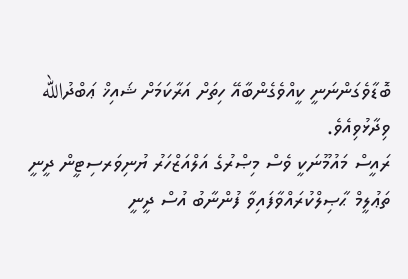ބޮޑާވެގަންނަނީ ކީއްވެގެންބާއޭ ހިތަށް އަރާކަމަށް ޝައިޚް ޢަބްދުالله ވިދާޅުވިއެވެ.
ރައީސް މައުމޫނަކީ ވެސް މިޞްރުގެ އަލްއަޒްހަރު ޔުނިވަރސިޓީން ދީނީ ތަޢުލީމް ޙާޞިލްކުރައްވާފައިވާ ފުންނާބު އުސް ދީނީ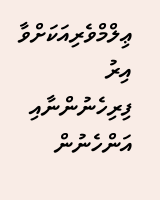ޢިލްމްވެރިއަކަށްވާ އިރު ފިރިހެނުންނާއި އަންހެނުން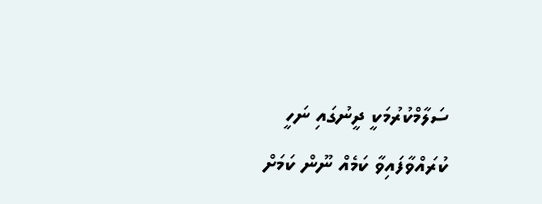ސަލާމްކުރުމަކީ ދީނުގައި ނަހީ ކުރައްވާފައިވާ ކަމެއް ނޫން ކަމަށް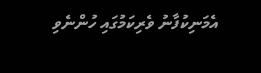އެމަނިކުފާނު ވެރިކަމުގައި ހުންނެވި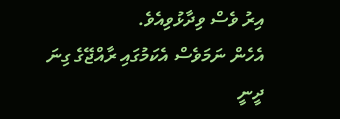އިރު ވެސް ވިދާޅުވިއެވެ.
އެހެން ނަމަވެސް އެކަމުގައި ރާއްޖޭގެ ގިނަ ދީނީ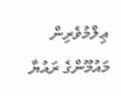ޢިލްމުވެރިން މައުމޫންގެ ރައުޔާ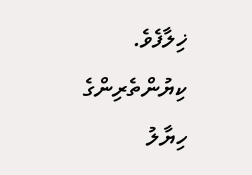ޚިލާފެވެ.
ކިޔުންތެރިންގެ ހިޔާލު